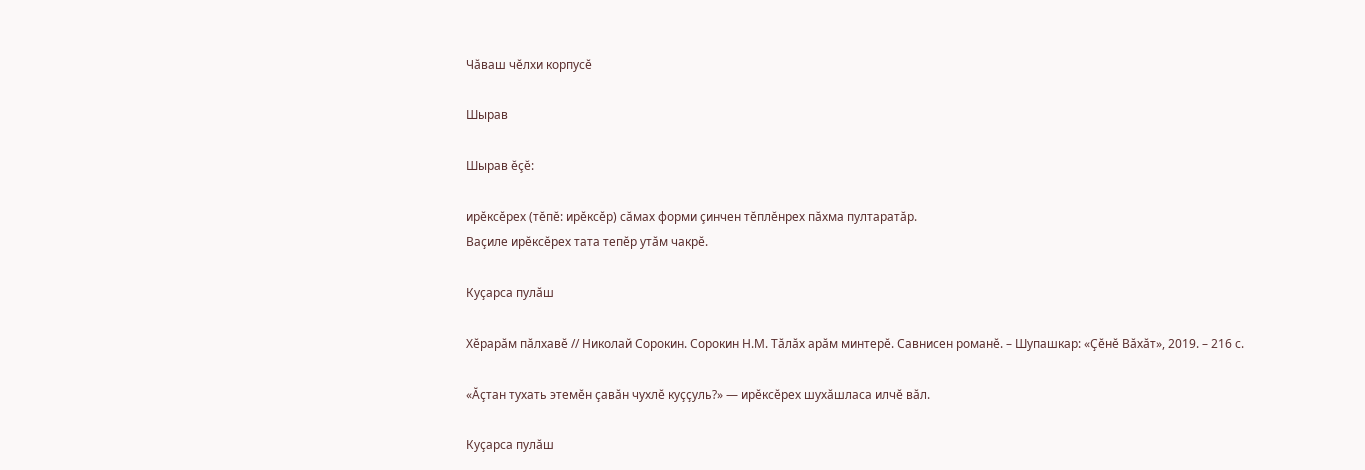Чӑваш чӗлхи корпусӗ

Шырав

Шырав ĕçĕ:

ирӗксӗрех (тĕпĕ: ирӗксӗр) сăмах форми çинчен тĕплĕнрех пăхма пултаратăр.
Ваҫиле ирӗксӗрех тата тепӗр утӑм чакрӗ.

Куҫарса пулӑш

Хӗрарӑм пӑлхавӗ // Николай Сорокин. Сорокин Н.М. Тӑлӑх арӑм минтерӗ. Савнисен романӗ. – Шупашкар: «Ҫӗнӗ Вӑхӑт», 2019. – 216 с.

«Ӑҫтан тухать этемӗн ҫавӑн чухлӗ куҫҫуль?» — ирӗксӗрех шухӑшласа илчӗ вӑл.

Куҫарса пулӑш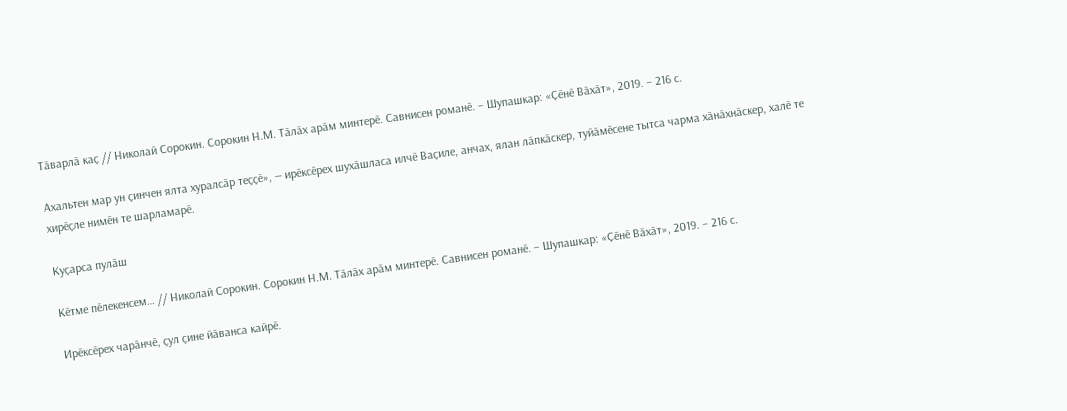Тӑварлӑ каҫ // Николай Сорокин. Сорокин Н.М. Тӑлӑх арӑм минтерӗ. Савнисен романӗ. – Шупашкар: «Ҫӗнӗ Вӑхӑт», 2019. – 216 с.

Ахальтен мар ун ҫинчен ялта хуралсӑр теҫҫӗ», — ирӗксӗрех шухӑшласа илчӗ Ваҫиле, анчах, ялан лӑпкӑскер, туйӑмӗсене тытса чарма хӑнӑхнӑскер, халӗ те хирӗҫле нимӗн те шарламарӗ.

Куҫарса пулӑш

Кӗтме пӗлекенсем… // Николай Сорокин. Сорокин Н.М. Тӑлӑх арӑм минтерӗ. Савнисен романӗ. – Шупашкар: «Ҫӗнӗ Вӑхӑт», 2019. – 216 с.

Ирӗксӗрех чарӑнчӗ, ҫул ҫине йӑванса кайрӗ.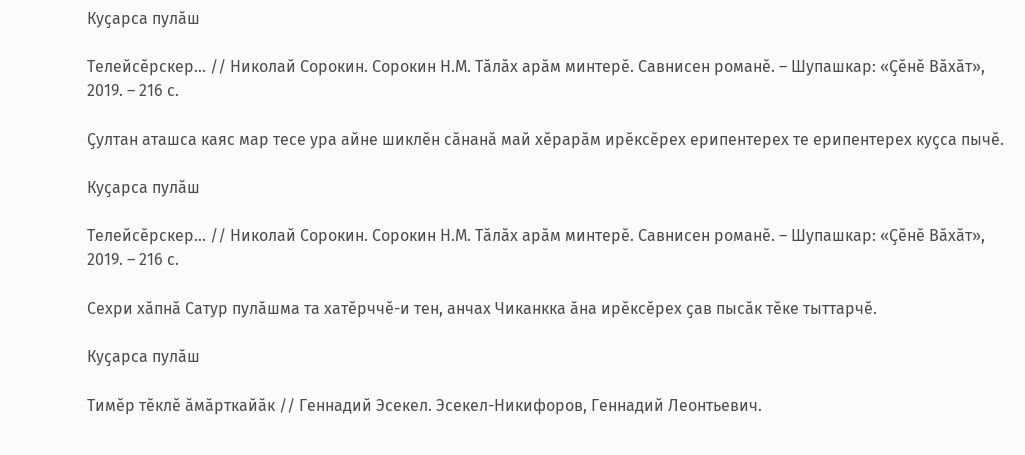Куҫарса пулӑш

Телейсӗрскер… // Николай Сорокин. Сорокин Н.М. Тӑлӑх арӑм минтерӗ. Савнисен романӗ. – Шупашкар: «Ҫӗнӗ Вӑхӑт», 2019. – 216 с.

Ҫултан аташса каяс мар тесе ура айне шиклӗн сӑнанӑ май хӗрарӑм ирӗксӗрех ерипентерех те ерипентерех куҫса пычӗ.

Куҫарса пулӑш

Телейсӗрскер… // Николай Сорокин. Сорокин Н.М. Тӑлӑх арӑм минтерӗ. Савнисен романӗ. – Шупашкар: «Ҫӗнӗ Вӑхӑт», 2019. – 216 с.

Сехри хӑпнӑ Сатур пулӑшма та хатӗрччӗ-и тен, анчах Чиканкка ӑна ирӗксӗрех ҫав пысӑк тӗке тыттарчӗ.

Куҫарса пулӑш

Тимӗр тӗклӗ ӑмӑрткайӑк // Геннадий Эсекел. Эсекел-Никифоров, Геннадий Леонтьевич.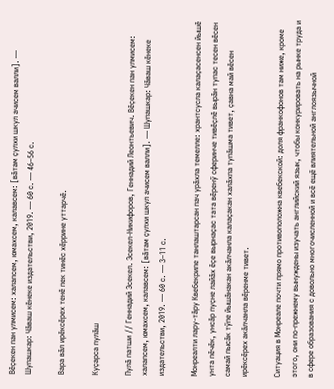Вӗҫекен пан улмисем: халапсем, юмахсем, калавсем: [вӑтам ҫулхи шкул ачисем валли]. — Шупашкар: Чӑваш кӗнеке издательстви, 2019. — 60 с. — 46–56 с.

Вара вӑл ирӗксӗрех тенӗ пек тинӗс хӗррине уттарчӗ.

Куҫарса пулӑш

Пулӑ патши // Геннадий Эсекел. Эсекел-Никифоров, Геннадий Леонтьевич. Вӗҫекен пан улмисем: халапсем, юмахсем, калавсем: [вӑтам ҫулхи шкул ачисем валли]. — Шупашкар: Чӑваш кӗнеке издательстви, 2019. — 60 с. — 3–11 с.

Монреалти лару-тӑру Квебекрипе танлаштарсан пач урӑхла темелле: хрантсусла калаҫасенсен йышӗ унта пӗчӗк, унсӑр пуҫне лайӑх ӗҫе вырнаҫас тата вӗренӳ сферинче тивӗҫлӗ вырӑн тупас тесен вӗсен самай пысӑк тӳпе йышӑнакан акӑлчанла калаҫакан халӑхпа тупӑшма тивет, ҫавна май вӗсен ирӗксӗрех акӑлчанла вӗренме тивет.

Ситуация в Монреале почти прямо противоположна квебекской: доля франкофонов там ниже, кроме этого, они по-прежнему вынуждены изучать английский язык, чтобы конкурировать на рынке труда и в сфере образования с довольно многочисленной и всё ещё влиятельной англоязычной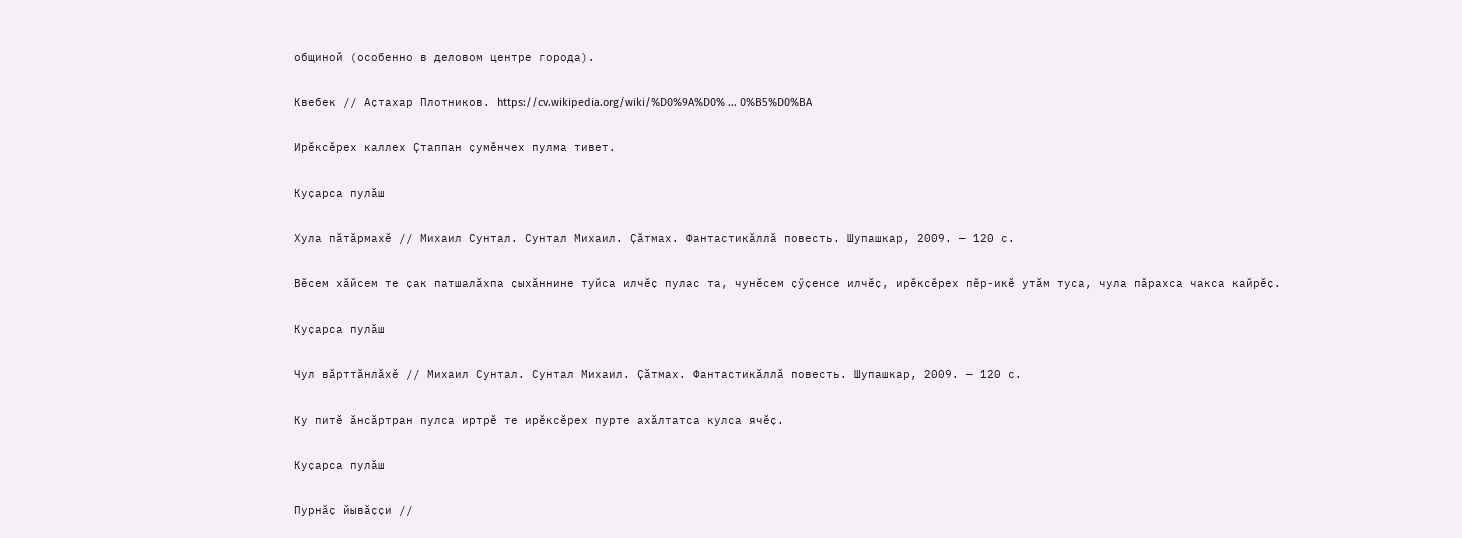общиной (особенно в деловом центре города).

Квебек // Аҫтахар Плотников. https://cv.wikipedia.org/wiki/%D0%9A%D0% ... 0%B5%D0%BA

Ирӗксӗрех каллех Ҫтаппан ҫумӗнчех пулма тивет.

Куҫарса пулӑш

Хула пӑтӑрмахӗ // Михаил Сунтал. Сунтал Михаил. Ҫӑтмах. Фантастикӑллӑ повесть. Шупашкар, 2009. — 120 с.

Вӗсем хӑйсем те ҫак патшалӑхпа ҫыхӑннине туйса илчӗҫ пулас та, чунӗсем ҫӳҫенсе илчӗҫ, ирӗксӗрех пӗр-икӗ утӑм туса, чула пӑрахса чакса кайрӗҫ.

Куҫарса пулӑш

Чул вӑрттӑнлӑхӗ // Михаил Сунтал. Сунтал Михаил. Ҫӑтмах. Фантастикӑллӑ повесть. Шупашкар, 2009. — 120 с.

Ку питӗ ӑнсӑртран пулса иртрӗ те ирӗксӗрех пурте ахӑлтатса кулса ячӗҫ.

Куҫарса пулӑш

Пурнӑҫ йывӑҫҫи //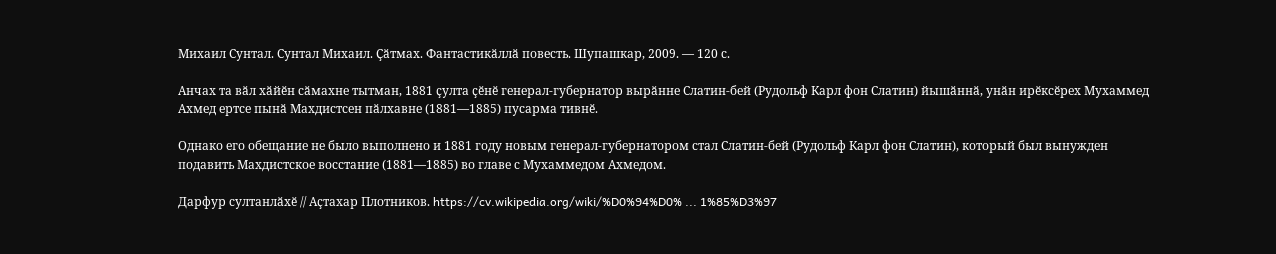Михаил Сунтал. Сунтал Михаил. Ҫӑтмах. Фантастикӑллӑ повесть. Шупашкар, 2009. — 120 с.

Анчах та вӑл хӑйӗн сӑмахне тытман, 1881 ҫулта ҫӗнӗ генерал-губернатор вырӑнне Слатин-бей (Рудольф Карл фон Слатин) йышӑннӑ, унӑн ирӗксӗрех Мухаммед Ахмед ертсе пынӑ Махдистсен пӑлхавне (1881—1885) пусарма тивнӗ.

Однако его обещание не было выполнено и 1881 году новым генерал-губернатором стал Слатин-бей (Рудольф Карл фон Слатин), который был вынужден подавить Махдистское восстание (1881—1885) во главе с Мухаммедом Ахмедом.

Дарфур султанлӑхӗ // Аҫтахар Плотников. https://cv.wikipedia.org/wiki/%D0%94%D0% ... 1%85%D3%97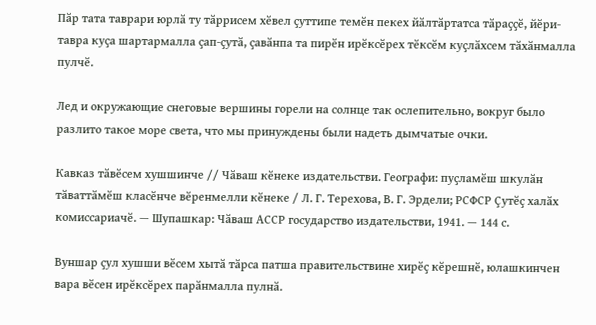Пӑр тата таврари юрлӑ ту тӑррисем хӗвел ҫуттипе темӗн пекех йӑлтӑртатса тӑраҫҫӗ, йӗри-тавра куҫа шартармалла ҫап-ҫутӑ, ҫавӑнпа та пирӗн ирӗксӗрех тӗксӗм куҫлӑхсем тӑхӑнмалла пулчӗ.

Лед и окружающие снеговые вершины горели на солнце так ослепительно, вокруг было разлито такое море света, что мы принуждены были надеть дымчатые очки.

Кавказ тӑвӗсем хушшинче // Чӑваш кӗнеке издательстви. Географи: пуҫламӗш шкулӑн тӑваттӑмӗш класӗнче вӗренмелли кӗнеке / Л. Г. Терехова, В. Г. Эрдели; РСФСР Ҫутӗҫ халӑх комиссариачӗ. — Шупашкар: Чӑваш АССР государство издательстви, 1941. — 144 с.

Вуншар ҫул хушши вӗсем хытӑ тӑрса патша правительствине хирӗҫ кӗрешнӗ, юлашкинчен вара вӗсен ирӗксӗрех парӑнмалла пулнӑ.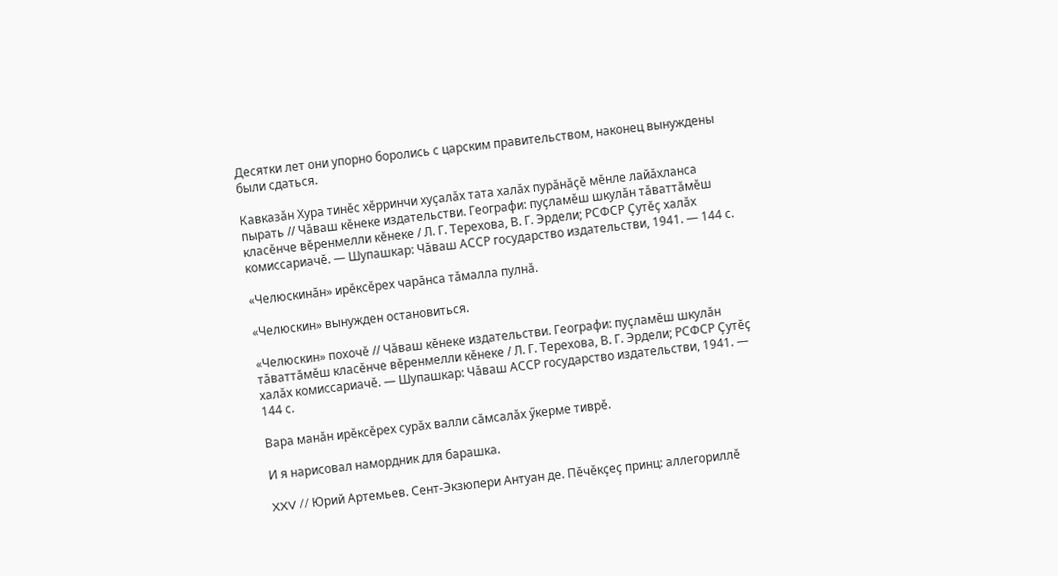Десятки лет они упорно боролись с царским правительством, наконец вынуждены были сдаться.

Кавказӑн Хура тинӗс хӗрринчи хуҫалӑх тата халӑх пурӑнӑҫӗ мӗнле лайӑхланса пырать // Чӑваш кӗнеке издательстви. Географи: пуҫламӗш шкулӑн тӑваттӑмӗш класӗнче вӗренмелли кӗнеке / Л. Г. Терехова, В. Г. Эрдели; РСФСР Ҫутӗҫ халӑх комиссариачӗ. — Шупашкар: Чӑваш АССР государство издательстви, 1941. — 144 с.

«Челюскинӑн» ирӗксӗрех чарӑнса тӑмалла пулнӑ.

«Челюскин» вынужден остановиться.

«Челюскин» похочӗ // Чӑваш кӗнеке издательстви. Географи: пуҫламӗш шкулӑн тӑваттӑмӗш класӗнче вӗренмелли кӗнеке / Л. Г. Терехова, В. Г. Эрдели; РСФСР Ҫутӗҫ халӑх комиссариачӗ. — Шупашкар: Чӑваш АССР государство издательстви, 1941. — 144 с.

Вара манӑн ирӗксӗрех сурӑх валли сӑмсалӑх ӳкерме тиврӗ.

И я нарисовал намордник для барашка.

XXV // Юрий Артемьев. Сент-Экзюпери Антуан де. Пӗчӗкҫеҫ принц: аллегориллӗ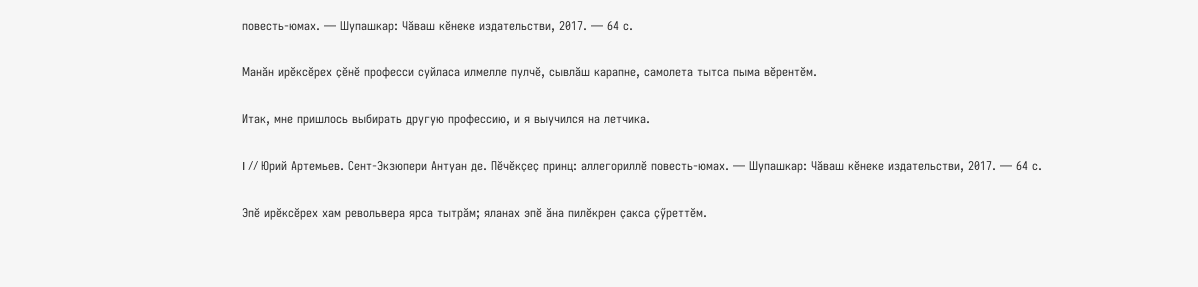повесть-юмах. — Шупашкар: Чӑваш кӗнеке издательстви, 2017. — 64 с.

Манӑн ирӗксӗрех ҫӗнӗ професси суйласа илмелле пулчӗ, сывлӑш карапне, самолета тытса пыма вӗрентӗм.

Итак, мне пришлось выбирать другую профессию, и я выучился на летчика.

I // Юрий Артемьев. Сент-Экзюпери Антуан де. Пӗчӗкҫеҫ принц: аллегориллӗ повесть-юмах. — Шупашкар: Чӑваш кӗнеке издательстви, 2017. — 64 с.

Эпӗ ирӗксӗрех хам револьвера ярса тытрӑм; яланах эпӗ ӑна пилӗкрен ҫакса ҫӳреттӗм.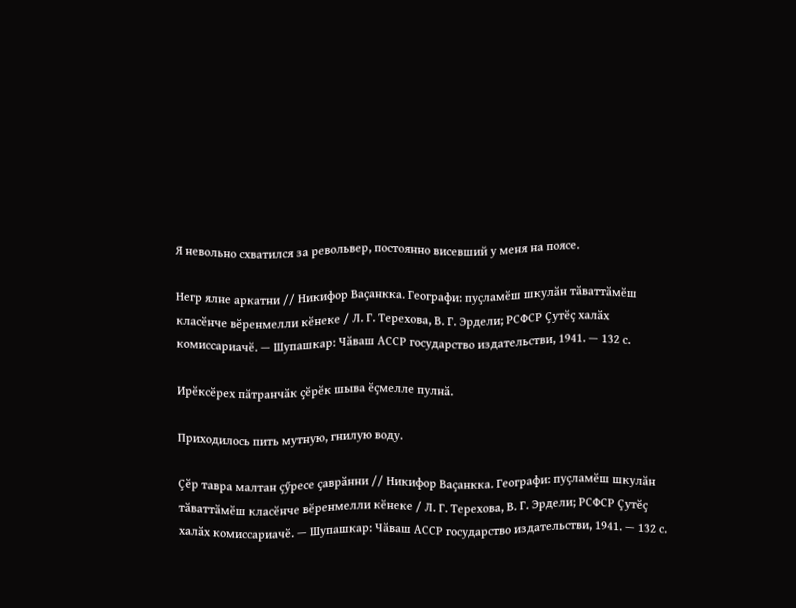Я невольно схватился за револьвер, постоянно висевший у меня на поясе.

Негр ялне аркатни // Никифор Ваҫанкка. Географи: пуҫламӗш шкулӑн тӑваттӑмӗш класӗнче вӗренмелли кӗнеке / Л. Г. Терехова, В. Г. Эрдели; РСФСР Ҫутӗҫ халӑх комиссариачӗ. — Шупашкар: Чӑваш АССР государство издательстви, 1941. — 132 с.

Ирӗксӗрех пӑтранчӑк ҫӗрӗк шыва ӗҫмелле пулнӑ.

Приходилось пить мутную, гнилую воду.

Ҫӗр тавра малтан ҫӳресе ҫаврӑнни // Никифор Ваҫанкка. Географи: пуҫламӗш шкулӑн тӑваттӑмӗш класӗнче вӗренмелли кӗнеке / Л. Г. Терехова, В. Г. Эрдели; РСФСР Ҫутӗҫ халӑх комиссариачӗ. — Шупашкар: Чӑваш АССР государство издательстви, 1941. — 132 с.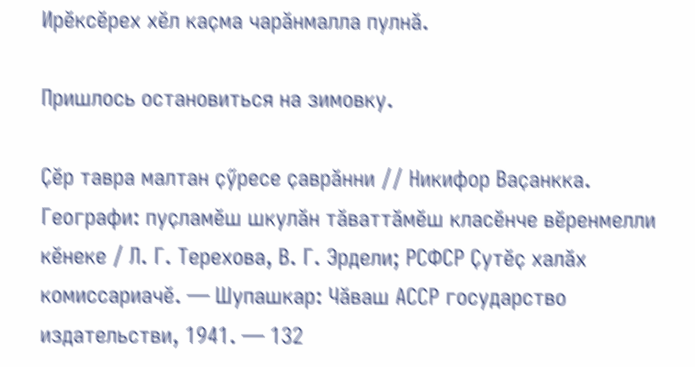Ирӗксӗрех хӗл каҫма чарӑнмалла пулнӑ.

Пришлось остановиться на зимовку.

Ҫӗр тавра малтан ҫӳресе ҫаврӑнни // Никифор Ваҫанкка. Географи: пуҫламӗш шкулӑн тӑваттӑмӗш класӗнче вӗренмелли кӗнеке / Л. Г. Терехова, В. Г. Эрдели; РСФСР Ҫутӗҫ халӑх комиссариачӗ. — Шупашкар: Чӑваш АССР государство издательстви, 1941. — 132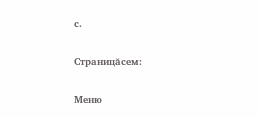с.

Страницăсем:

Меню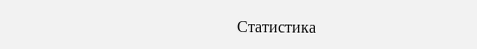Статистика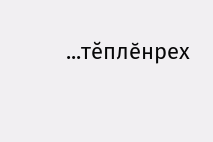...тĕплӗнрех